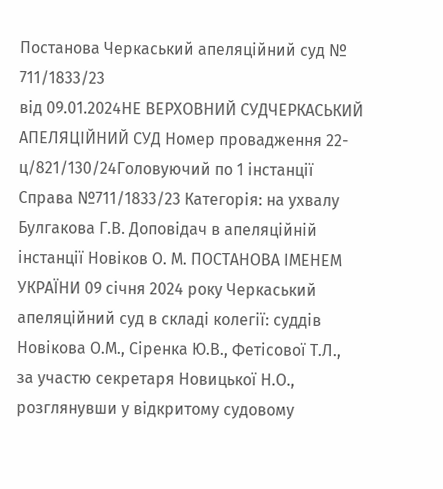Постанова Черкаський апеляційний суд № 711/1833/23
від 09.01.2024НЕ ВЕРХОВНИЙ СУДЧЕРКАСЬКИЙ АПЕЛЯЦІЙНИЙ СУД Номер провадження 22-ц/821/130/24Головуючий по 1 інстанції Справа №711/1833/23 Категорія: на ухвалу Булгакова Г.В. Доповідач в апеляційній інстанції Новіков О. М. ПОСТАНОВА ІМЕНЕМ УКРАЇНИ 09 січня 2024 року Черкаський апеляційний суд в складі колегії: суддів Новікова О.М., Сіренка Ю.В., Фетісової Т.Л., за участю секретаря Новицької Н.О., розглянувши у відкритому судовому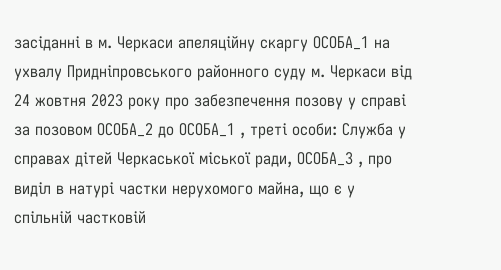засіданні в м. Черкаси апеляційну скаргу ОСОБА_1 на ухвалу Придніпровського районного суду м. Черкаси від 24 жовтня 2023 року про забезпечення позову у справі за позовом ОСОБА_2 до ОСОБА_1 , треті особи: Служба у справах дітей Черкаської міської ради, ОСОБА_3 , про виділ в натурі частки нерухомого майна, що є у спільній частковій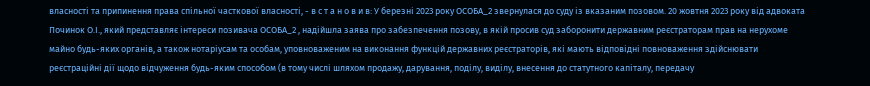власності та припинення права спільної часткової власності, - в с т а н о в и в: У березні 2023 року ОСОБА_2 звернулася до суду із вказаним позовом. 20 жовтня 2023 року від адвоката Починок О.І., який представляє інтереси позивача ОСОБА_2 , надійшла заява про забезпечення позову, в якій просив суд заборонити державним реєстраторам прав на нерухоме майно будь-яких органів, а також нотаріусам та особам, уповноваженим на виконання функцій державних реєстраторів, які мають відповідні повноваження здійснювати реєстраційні дії щодо відчуження будь-яким способом (в тому числі шляхом продажу, дарування, поділу, виділу, внесення до статутного капіталу, передачу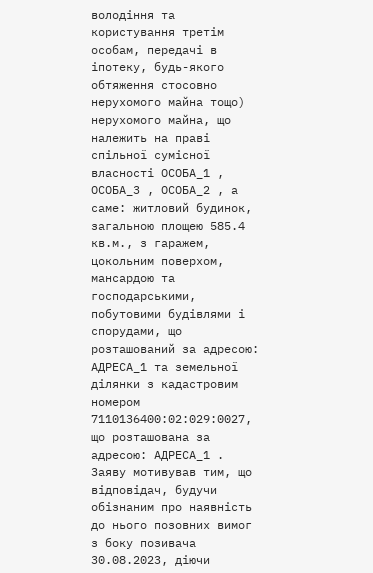володіння та користування третім особам, передачі в іпотеку, будь-якого обтяження стосовно нерухомого майна тощо) нерухомого майна, що належить на праві спільної сумісної власності ОСОБА_1 , ОСОБА_3 , ОСОБА_2 , а саме: житловий будинок, загальною площею 585.4 кв.м., з гаражем, цокольним поверхом, мансардою та господарськими, побутовими будівлями і спорудами, що розташований за адресою: АДРЕСА_1 та земельної ділянки з кадастровим номером 7110136400:02:029:0027, що розташована за адресою: АДРЕСА_1 . Заяву мотивував тим, що відповідач, будучи обізнаним про наявність до нього позовних вимог з боку позивача 30.08.2023, діючи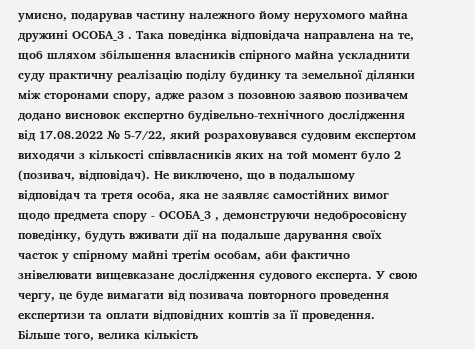умисно, подарував частину належного йому нерухомого майна дружині ОСОБА_3 . Така поведінка відповідача направлена на те, щоб шляхом збільшення власників спірного майна ускладнити суду практичну реалізацію поділу будинку та земельної ділянки між сторонами спору, адже разом з позовною заявою позивачем додано висновок експертно будівельно-технічного дослідження від 17.08.2022 № 5-7/22, який розраховувався судовим експертом виходячи з кількості співвласників яких на той момент було 2 (позивач, відповідач). Не виключено, що в подальшому відповідач та третя особа, яка не заявляє самостійних вимог щодо предмета спору - ОСОБА_3 , демонструючи недобросовісну поведінку, будуть вживати дії на подальше дарування своїх часток у спірному майні третім особам, аби фактично знівелювати вищевказане дослідження судового експерта. У свою чергу, це буде вимагати від позивача повторного проведення експертизи та оплати відповідних коштів за її проведення. Більше того, велика кількість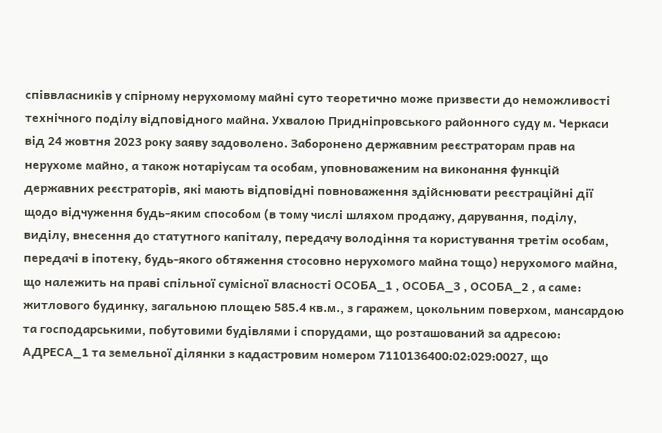співвласників у спірному нерухомому майні суто теоретично може призвести до неможливості технічного поділу відповідного майна. Ухвалою Придніпровського районного суду м. Черкаси від 24 жовтня 2023 року заяву задоволено. Заборонено державним реєстраторам прав на нерухоме майно, а також нотаріусам та особам, уповноваженим на виконання функцій державних реєстраторів, які мають відповідні повноваження здійснювати реєстраційні дії щодо відчуження будь-яким способом (в тому числі шляхом продажу, дарування, поділу, виділу, внесення до статутного капіталу, передачу володіння та користування третім особам, передачі в іпотеку, будь-якого обтяження стосовно нерухомого майна тощо) нерухомого майна, що належить на праві спільної сумісної власності ОСОБА_1 , ОСОБА_3 , ОСОБА_2 , а саме: житлового будинку, загальною площею 585.4 кв.м., з гаражем, цокольним поверхом, мансардою та господарськими, побутовими будівлями і спорудами, що розташований за адресою: АДРЕСА_1 та земельної ділянки з кадастровим номером 7110136400:02:029:0027, що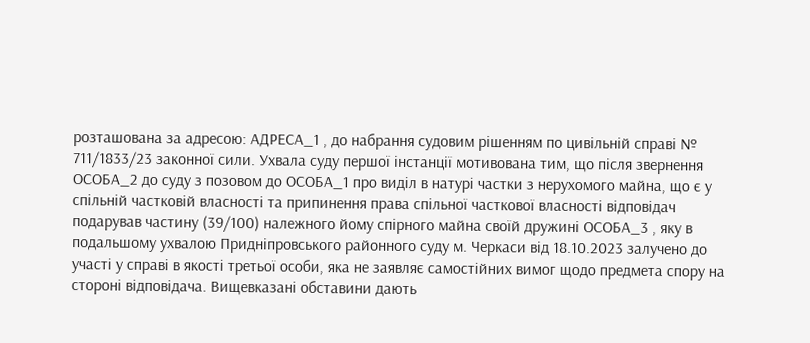розташована за адресою: АДРЕСА_1 , до набрання судовим рішенням по цивільній справі № 711/1833/23 законної сили. Ухвала суду першої інстанції мотивована тим, що після звернення ОСОБА_2 до суду з позовом до ОСОБА_1 про виділ в натурі частки з нерухомого майна, що є у спільній частковій власності та припинення права спільної часткової власності відповідач подарував частину (39/100) належного йому спірного майна своїй дружині ОСОБА_3 , яку в подальшому ухвалою Придніпровського районного суду м. Черкаси від 18.10.2023 залучено до участі у справі в якості третьої особи, яка не заявляє самостійних вимог щодо предмета спору на стороні відповідача. Вищевказані обставини дають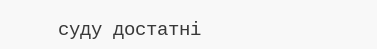суду достатні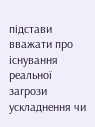підстави вважати про існування реальної загрози ускладнення чи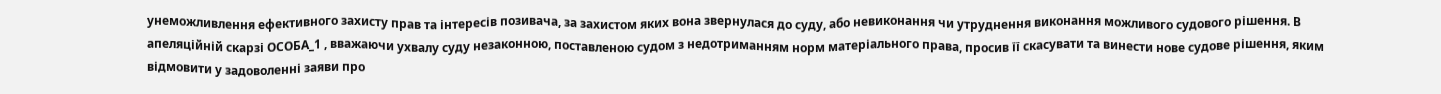унеможливлення ефективного захисту прав та інтересів позивача, за захистом яких вона звернулася до суду, або невиконання чи утруднення виконання можливого судового рішення. В апеляційній скарзі ОСОБА_1 , вважаючи ухвалу суду незаконною, поставленою судом з недотриманням норм матеріального права, просив її скасувати та винести нове судове рішення, яким відмовити у задоволенні заяви про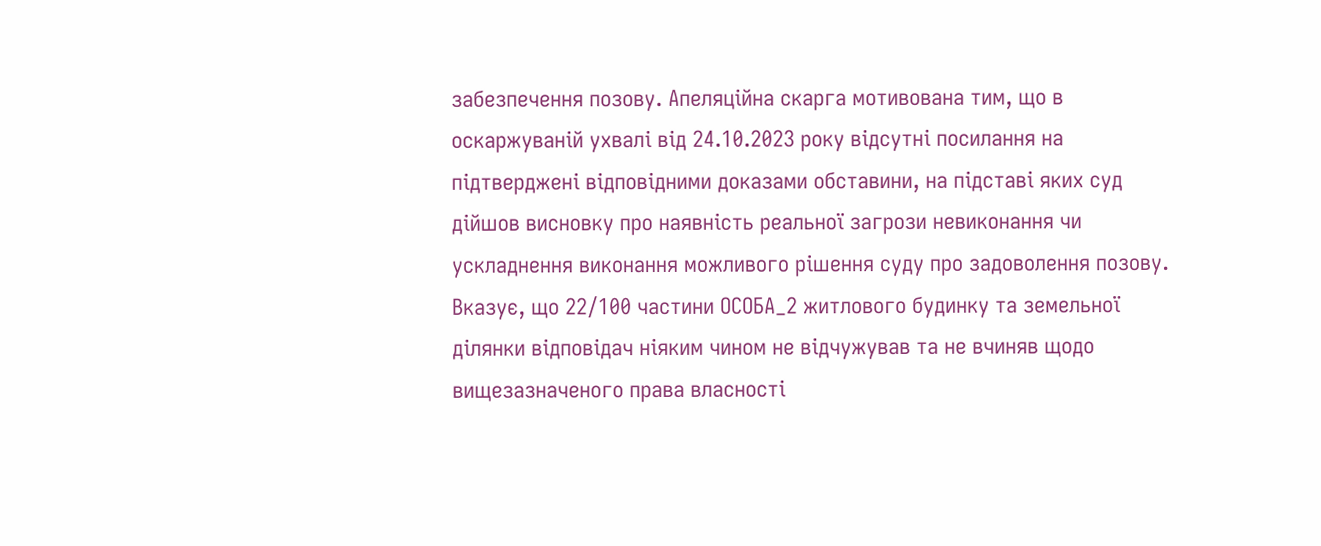забезпечення позову. Апеляційна скарга мотивована тим, що в оскаржуваній ухвалі від 24.10.2023 року відсутні посилання на підтверджені відповідними доказами обставини, на підставі яких суд дійшов висновку про наявність реальної загрози невиконання чи ускладнення виконання можливого рішення суду про задоволення позову. Вказує, що 22/100 частини ОСОБА_2 житлового будинку та земельної ділянки відповідач ніяким чином не відчужував та не вчиняв щодо вищезазначеного права власності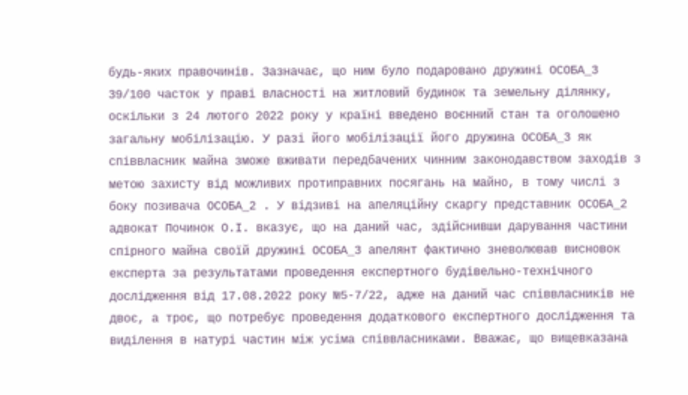будь-яких правочинів. Зазначає, що ним було подаровано дружині ОСОБА_3 39/100 часток у праві власності на житловий будинок та земельну ділянку, оскільки з 24 лютого 2022 року у країні введено воєнний стан та оголошено загальну мобілізацію. У разі його мобілізації його дружина ОСОБА_3 як співвласник майна зможе вживати передбачених чинним законодавством заходів з метою захисту від можливих протиправних посягань на майно, в тому числі з боку позивача ОСОБА_2 . У відзиві на апеляційну скаргу представник ОСОБА_2 адвокат Починок О.І. вказує, що на даний час, здійснивши дарування частини спірного майна своїй дружині ОСОБА_3 апелянт фактично зневолював висновок експерта за результатами проведення експертного будівельно-технічного дослідження від 17.08.2022 року №5-7/22, адже на даний час співвласників не двоє, а троє, що потребує проведення додаткового експертного дослідження та виділення в натурі частин між усіма співвласниками. Вважає, що вищевказана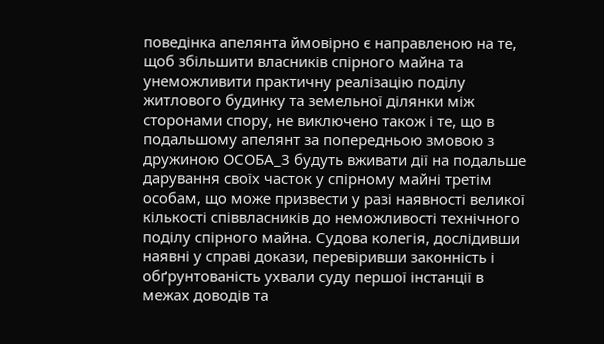поведінка апелянта ймовірно є направленою на те, щоб збільшити власників спірного майна та унеможливити практичну реалізацію поділу житлового будинку та земельної ділянки між сторонами спору, не виключено також і те, що в подальшому апелянт за попередньою змовою з дружиною ОСОБА_3 будуть вживати дії на подальше дарування своїх часток у спірному майні третім особам, що може призвести у разі наявності великої кількості співвласників до неможливості технічного поділу спірного майна. Судова колегія, дослідивши наявні у справі докази, перевіривши законність і обґрунтованість ухвали суду першої інстанції в межах доводів та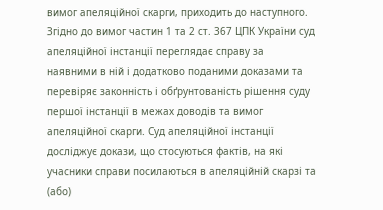вимог апеляційної скарги, приходить до наступного. Згідно до вимог частин 1 та 2 ст. 367 ЦПК України суд апеляційної інстанції переглядає справу за наявними в ній і додатково поданими доказами та перевіряє законність і обґрунтованість рішення суду першої інстанції в межах доводів та вимог апеляційної скарги. Суд апеляційної інстанції досліджує докази, що стосуються фактів, на які учасники справи посилаються в апеляційній скарзі та (або)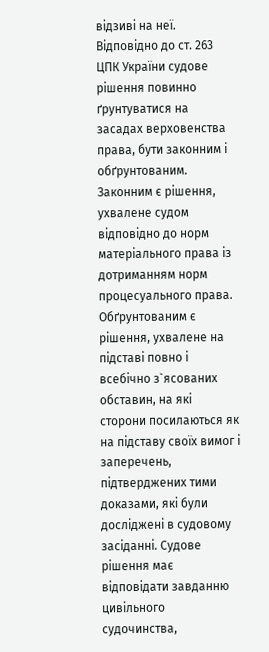відзиві на неї. Відповідно до ст. 263 ЦПК України судове рішення повинно ґрунтуватися на засадах верховенства права, бути законним і обґрунтованим. Законним є рішення, ухвалене судом відповідно до норм матеріального права із дотриманням норм процесуального права. Обґрунтованим є рішення, ухвалене на підставі повно і всебічно з`ясованих обставин, на які сторони посилаються як на підставу своїх вимог і заперечень, підтверджених тими доказами, які були досліджені в судовому засіданні. Судове рішення має відповідати завданню цивільного судочинства,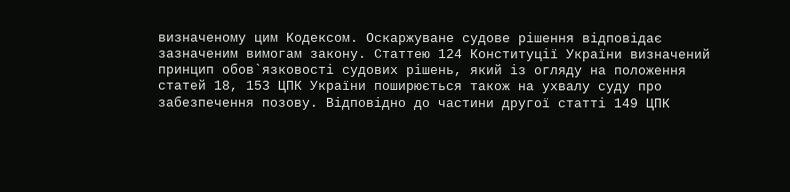визначеному цим Кодексом. Оскаржуване судове рішення відповідає зазначеним вимогам закону. Статтею 124 Конституції України визначений принцип обов`язковості судових рішень, який із огляду на положення статей 18, 153 ЦПК України поширюється також на ухвалу суду про забезпечення позову. Відповідно до частини другої статті 149 ЦПК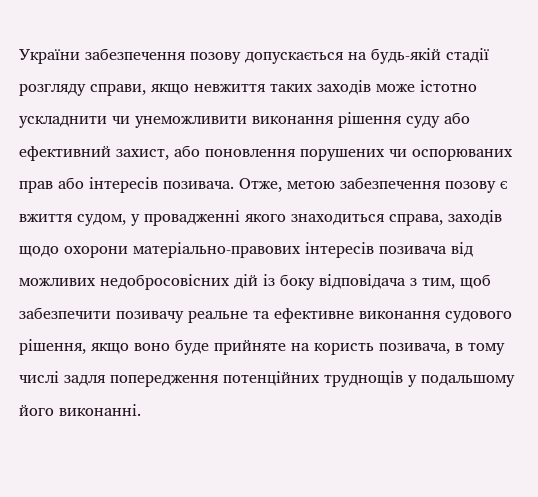України забезпечення позову допускається на будь-якій стадії розгляду справи, якщо невжиття таких заходів може істотно ускладнити чи унеможливити виконання рішення суду або ефективний захист, або поновлення порушених чи оспорюваних прав або інтересів позивача. Отже, метою забезпечення позову є вжиття судом, у провадженні якого знаходиться справа, заходів щодо охорони матеріально-правових інтересів позивача від можливих недобросовісних дій із боку відповідача з тим, щоб забезпечити позивачу реальне та ефективне виконання судового рішення, якщо воно буде прийняте на користь позивача, в тому числі задля попередження потенційних труднощів у подальшому його виконанні.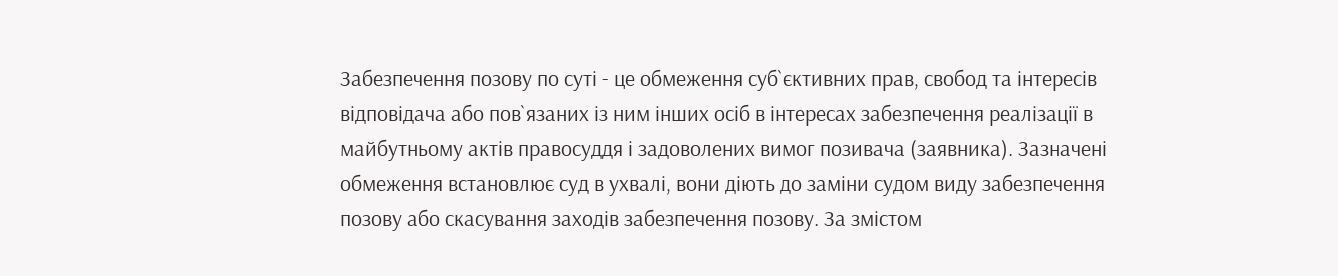Забезпечення позову по суті - це обмеження суб`єктивних прав, свобод та інтересів відповідача або пов`язаних із ним інших осіб в інтересах забезпечення реалізації в майбутньому актів правосуддя і задоволених вимог позивача (заявника). Зазначені обмеження встановлює суд в ухвалі, вони діють до заміни судом виду забезпечення позову або скасування заходів забезпечення позову. За змістом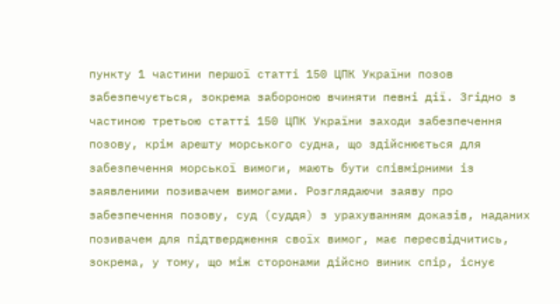пункту 1 частини першої статті 150 ЦПК України позов забезпечується, зокрема забороною вчиняти певні дії. Згідно з частиною третьою статті 150 ЦПК України заходи забезпечення позову, крім арешту морського судна, що здійснюється для забезпечення морської вимоги, мають бути співмірними із заявленими позивачем вимогами. Розглядаючи заяву про забезпечення позову, суд (суддя) з урахуванням доказів, наданих позивачем для підтвердження своїх вимог, має пересвідчитись, зокрема, у тому, що між сторонами дійсно виник спір, існує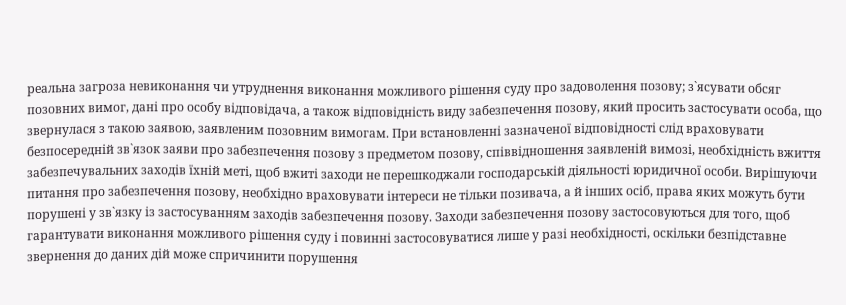реальна загроза невиконання чи утруднення виконання можливого рішення суду про задоволення позову; з`ясувати обсяг позовних вимог, дані про особу відповідача, а також відповідність виду забезпечення позову, який просить застосувати особа, що звернулася з такою заявою, заявленим позовним вимогам. При встановленні зазначеної відповідності слід враховувати безпосередній зв`язок заяви про забезпечення позову з предметом позову, співвідношення заявленій вимозі, необхідність вжиття забезпечувальних заходів їхній меті, щоб вжиті заходи не перешкоджали господарській діяльності юридичної особи. Вирішуючи питання про забезпечення позову, необхідно враховувати інтереси не тільки позивача, а й інших осіб, права яких можуть бути порушені у зв`язку із застосуванням заходів забезпечення позову. Заходи забезпечення позову застосовуються для того, щоб гарантувати виконання можливого рішення суду і повинні застосовуватися лише у разі необхідності, оскільки безпідставне звернення до даних дій може спричинити порушення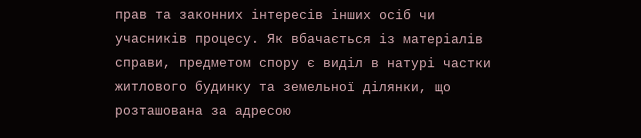прав та законних інтересів інших осіб чи учасників процесу. Як вбачається із матеріалів справи, предметом спору є виділ в натурі частки житлового будинку та земельної ділянки, що розташована за адресою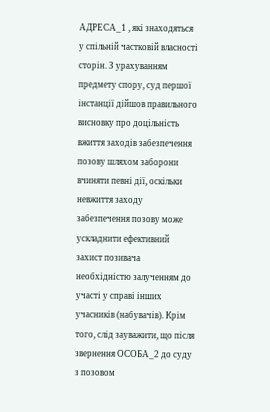АДРЕСА_1 , які знаходяться у спільній частковій власності сторін. З урахуванням предмету спору, суд першої інстанції дійшов правильного висновку про доцільність вжиття заходів забезпечення позову шляхом заборони вчиняти певні дії, оскільки невжиття заходу забезпечення позову може ускладнити ефективний захист позивача необхідністю залученням до участі у справі інших учасників (набувачів). Крім того, слід зауважити, що після звернення ОСОБА_2 до суду з позовом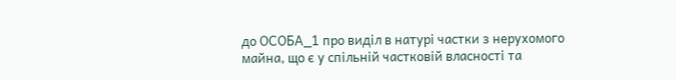до ОСОБА_1 про виділ в натурі частки з нерухомого майна, що є у спільній частковій власності та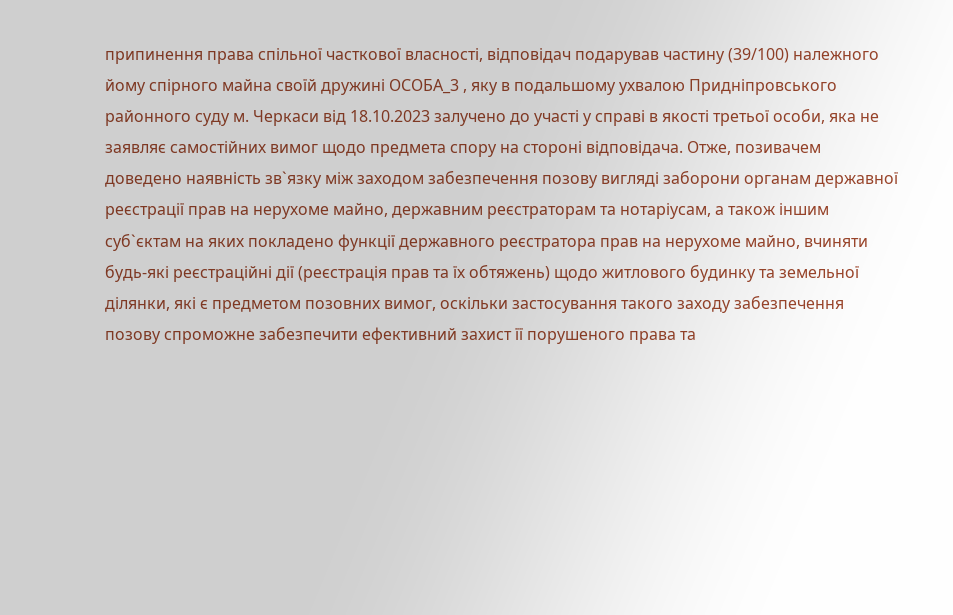припинення права спільної часткової власності, відповідач подарував частину (39/100) належного йому спірного майна своїй дружині ОСОБА_3 , яку в подальшому ухвалою Придніпровського районного суду м. Черкаси від 18.10.2023 залучено до участі у справі в якості третьої особи, яка не заявляє самостійних вимог щодо предмета спору на стороні відповідача. Отже, позивачем доведено наявність зв`язку між заходом забезпечення позову вигляді заборони органам державної реєстрації прав на нерухоме майно, державним реєстраторам та нотаріусам, а також іншим суб`єктам на яких покладено функції державного реєстратора прав на нерухоме майно, вчиняти будь-які реєстраційні дії (реєстрація прав та їх обтяжень) щодо житлового будинку та земельної ділянки, які є предметом позовних вимог, оскільки застосування такого заходу забезпечення позову спроможне забезпечити ефективний захист її порушеного права та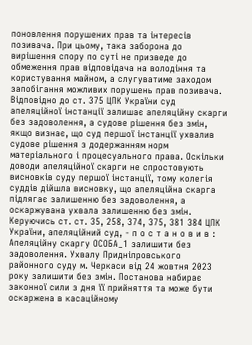поновлення порушених прав та інтересів позивача. При цьому, така заборона до вирішення спору по суті не призведе до обмеження прав відповідача на володіння та користування майном, а слугуватиме заходом запобігання можливих порушень прав позивача. Відповідно до ст. 375 ЦПК України суд апеляційної інстанції залишає апеляційну скарги без задоволення, а судове рішення без змін, якщо визнає, що суд першої інстанції ухвалив судове рішення з додержанням норм матеріального і процесуального права. Оскільки доводи апеляційної скарги не спростовують висновків суду першої інстанції, тому колегія суддів дійшла висновку, що апеляційна скарга підлягає залишенню без задоволення, а оскаржувана ухвала залишенню без змін. Керуючись ст. ст. 35, 258, 374, 375, 381 384 ЦПК України, апеляційний суд, - п о с т а н о в и в : Апеляційну скаргу ОСОБА_1 залишити без задоволення. Ухвалу Придніпровського районного суду м. Черкаси від 24 жовтня 2023 року залишити без змін. Постанова набирає законної сили з дня її прийняття та може бути оскаржена в касаційному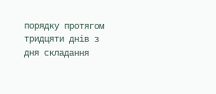порядку протягом тридцяти днів з дня складання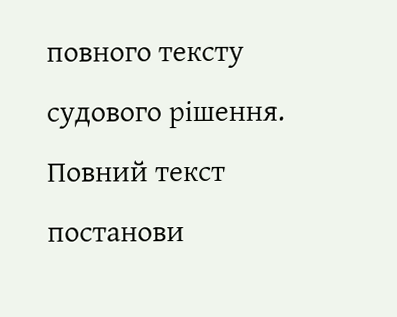повного тексту судового рішення. Повний текст постанови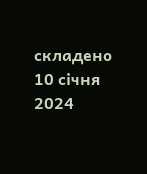складено 10 січня 2024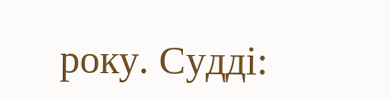року. Судді: